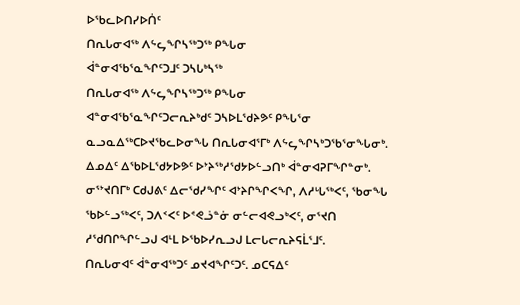ᐅᖃᓚᐅᑎᓯᐅᑏᑦ
ᑎᕆᒐᓂᐊᖅ ᐱᖦᖤᖏᓴᖅᑐᖅ ᑭᖓᓂ
ᐋᓐᓂᐊᖃᕐᓇᖏᑦᑐᒧᑦ ᑐᓴᒐᒃᓴᖅ
ᑎᕆᒐᓂᐊᖅ ᐱᖦᖤᖏᓴᖅᑐᖅ ᑭᖓᓂ
ᐊᓐᓂᐊᖃᕐᓇᖏᑦᑐᓕᕆᔨᒃᑯᑦ ᑐᓴᐅᒪᖁᔨᕗᑦ ᑭᖓᕐᓂ ᓇᓗᓇᐃᖅᑕᐅᔪᖃᓚᐅᓂᖓ ᑎᕆᒐᓂᐊᕐᒥᒃ ᐱᖦᖤᖏᓴᒃᑐᖃᕐᓂᖓᓂᒃ.
ᐃᓄᐃᑦ ᐃᖃᐅᒪᖁᔭᐅᕗᑦ ᐅᔾᔨᖅᓱᖁᔭᐅᓪᓗᑎᒃ ᐋᓐᓂᐊᕈᒥᖏᓐᓂᒃ. ᓂᕐᔾᔪᑎᒥᒃ ᑕᑯᒍᕕᑦ ᐃᓕᖁᓯᖏᑦ ᐊᔾᔨᒋᖏᐸᖏ, ᐱᓱᒡᒐᖅᐸᑦ, ᖃᓂᖓ ᖃᐅᓪᓗᖅᐸᑦ, ᑐᐱᑉᐸᑦ ᐅᕝᕙᓘᓐᓃ ᓂᓪᓕᐊᕙᓗᒃᐸᑦ, ᓂᕐᔪᑎ ᓱᖁᑎᒋᖏᓪᓗᒍ ᐊᒻᒪ ᐅᖃᐅᓯᕆᓗᒍ ᒪᓕᒐᓕᕆᔨᕋᒫᕐᒧᑦ.
ᑎᕆᒐᓂᐊᑦ ᐋᓐᓂᐊᖅᑐᑦ ᓄᔪᐊᖏᑦᑐᑦ. ᓄᑕᕋᐃᑦ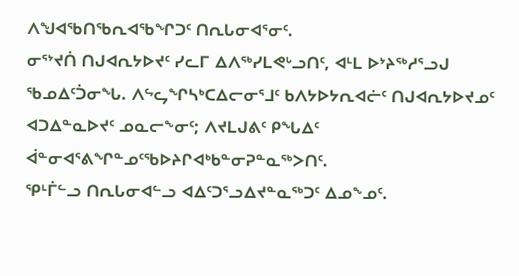ᐱᖑᐊᖃᑎᖃᕆᐊᖃᖏᑐᑦ ᑎᕆᒐᓂᐊᕐᓂᑦ.
ᓂᕐᔾᔪᑏ ᑎᒍᐊᕆᔭᐅᔪᑦ ᓯᓚᒥ ᐃᐱᖅᓯᒪᕙᒡᓗᑎᑦ, ᐊᒻᒪ ᐅᔾᔨᖅᓱᕐᓗᒍ ᖃᓄᐃᑦᑑᓂᖓ. ᐱᖦᖤᖏᓴᒃᑕᐃᓕᓂᕐᒧᑦ ᑲᐱᔭᐅᔭᕆᐊᓖᑦ ᑎᒍᐊᕆᔭᐅᔪᓄᑦ ᐊᑐᐃᓐᓇᐅᔪᑦ ᓄᓇᓕᖕᓂᑦ; ᐱᔪᒪᒍᕕᑦ ᑭᖓᐃᑦ ᐋᓐᓂᐊᕐᕕᖏᓐᓄᑦᖃᐅᔨᒋᐊᒃᑲᓐᓂᕈᓐᓇᖅᐳᑎᑦ.
ᕿᒻᒦᓪᓗ ᑎᕆᒐᓂᐊᓪᓗ ᐊᐃᑦᑐᕐᓗᐃᔪᓐᓇᖅᑐᑦ ᐃᓄᖕᓄᑦ.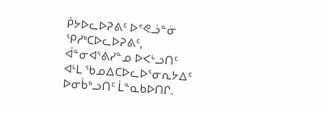ᑮᔭᐅᓚᐅᕈᕕᑦ ᐅᕝᕙᓘᓐᓃ ᕿᓱᒃᑕᐅᓚᐅᕈᕕᑦ, ᐋᓐᓂᐊᕐᕕᓯᓐᓄ ᐅᐸᒡᓗᑎᑦ ᐊᒻᒪ ᖃᓄᐃᑕᐅᓚᐅᕐᓂᕆᔭᐃᑦ ᐅᓂᑳᒃᓗᑎᑦ ᒫᓐᓇᑲᐅᑎᒋ.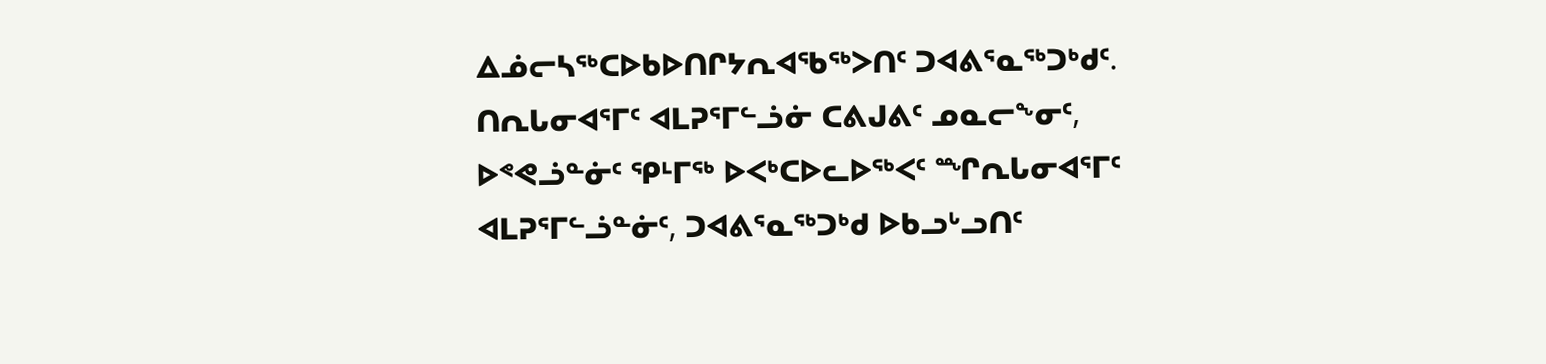ᐃᓅᓕᓴᖅᑕᐅᑲᐅᑎᒋᔭᕆᐊᖃᖅᐳᑎᑦ ᑐᐊᕕᕐᓇᖅᑐᒃᑯᑦ.
ᑎᕆᒐᓂᐊᕐᒥᑦ ᐊᒪᕈᕐᒥᓪᓘᓃ ᑕᕕᒍᕕᑦ ᓄᓇᓕᖕᓂᑦ, ᐅᕝᕙᓘᓐᓃᑦ ᕿᒻᒥᖅ ᐅᐸᒃᑕᐅᓚᐅᖅᐸᑦ ᙱᕆᒐᓂᐊᕐᒥᑦ ᐊᒪᕈᕐᒥᓪᓘᓐᓃᑦ, ᑐᐊᕕᕐᓇᖅᑐᒃᑯ ᐅᑲᓗᒡᓗᑎᑦ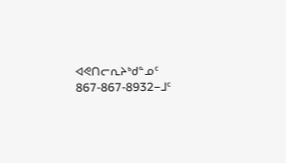ᐊᕙᑎᓕᕆᔨᒃᑯᓐᓄᑦ 867-867-8932−ᒧᑦ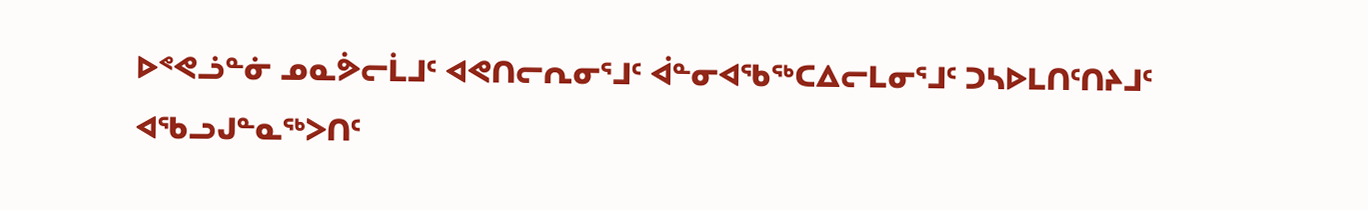ᐅᕝᕙᓘᓐᓃ ᓄᓇᕘᓕᒫᒧᑦ ᐊᕙᑎᓕᕆᓂᕐᒧᑦ ᐋᓐᓂᐊᖃᖅᑕᐃᓕᒪᓂᕐᒧᑦ ᑐᓴᐅᒪᑎᑦᑎᔨᒧᑦ ᐊᖃᓗᒍᓐᓇᖅᐳᑎᑦ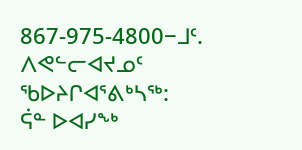867-975-4800−ᒧᑦ.
ᐱᕙᓪᓕᐊᔪᓄᑦ ᖃᐅᔨᒋᐊᕐᕕᒃᓴᖅ:
ᕌᓐ ᐅᐊᓯᖕᒃ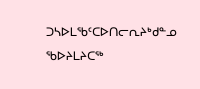ᑐᓴᐅᒪᖃᑦᑕᐅᑎᓕᕆᔨᒃᑯᓐᓄ ᖃᐅᔨᒪᔨᑕᖅ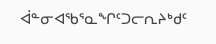ᐋᓐᓂᐊᖃᕐᓇᖏᑦᑐᓕᕆᔨᒃᑯᑦ